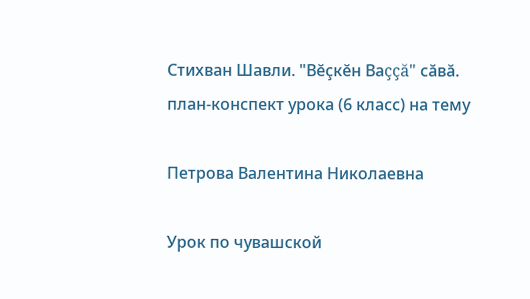Стихван Шавли. "Вĕçкĕн Ваççă" сăвă.
план-конспект урока (6 класс) на тему

Петрова Валентина Николаевна

Урок по чувашской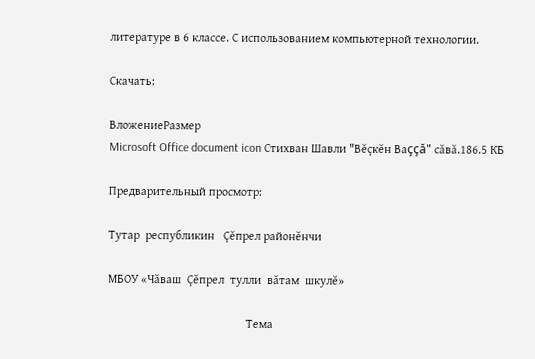литературе в 6 классе. С использованием компьютерной технологии.

Скачать:

ВложениеРазмер
Microsoft Office document icon Стихван Шавли "Вĕçкĕн Ваççă" сăвă.186.5 КБ

Предварительный просмотр:

Тутар  республикин   Çĕпрел районĕнчи

МБОУ «Чăваш  Çĕпрел  тулли  вăтам  шкулĕ»

                                              Тема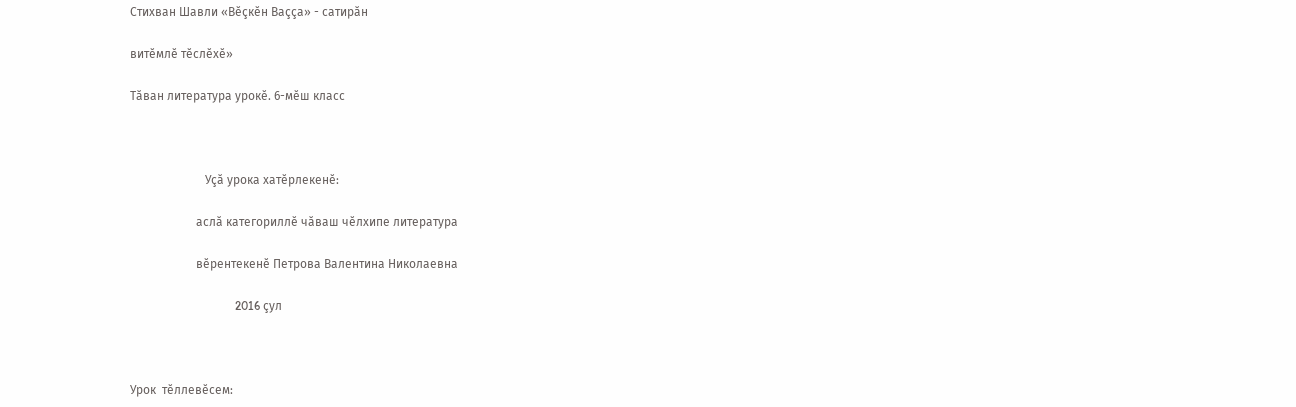Стихван Шавли «Вĕçкĕн Ваççа» - сатирăн

витĕмлĕ тĕслĕхĕ»

Тăван литература урокĕ. 6-мĕш класс



                         Уçă урока хатĕрлекенĕ:

                      аслă категориллĕ чăваш чĕлхипе литература

                      вĕрентекенĕ Петрова Валентина Николаевна

                                   2016 çул



Урок  тĕллевĕсем: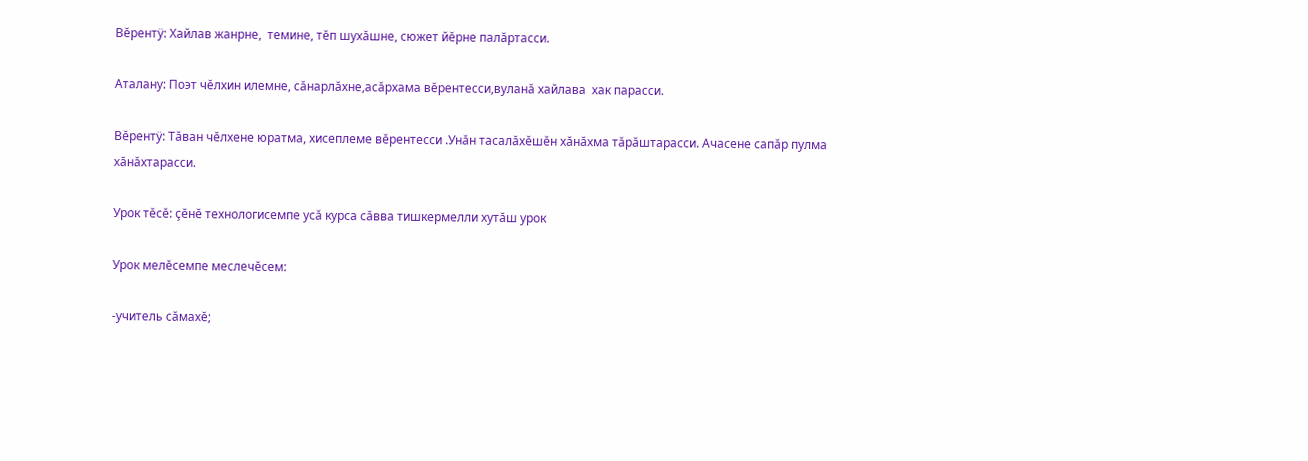Вĕрентÿ: Хайлав жанрне,  темине, тĕп шухăшне, сюжет йĕрне палăртасси.

Аталану: Поэт чĕлхин илемне, сăнарлăхне,асăрхама вĕрентесси,вуланă хайлава  хак парасси.

Вĕрентÿ: Тăван чĕлхене юратма, хисеплеме вĕрентесси .Унăн тасалăхĕшĕн хăнăхма тăрăштарасси. Ачасене сапăр пулма хăнăхтарасси.

Урок тĕсĕ: çĕнĕ технологисемпе усă курса сăвва тишкермелли хутăш урок

Урок мелĕсемпе меслечĕсем:

-учитель сăмахĕ;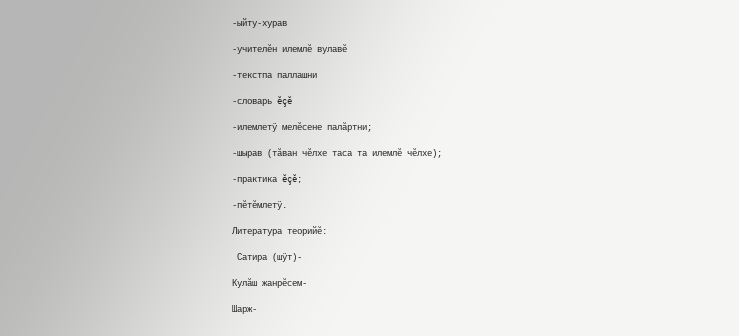-ыйту-хурав

-учителĕн илемлĕ вулавĕ

-текстпа паллашни

-словарь ĕçĕ

-илемлетÿ мелĕсене палăртни;

-шырав (тăван чĕлхе таса та илемлĕ чĕлхе);

-практика ĕçĕ;

-пĕтĕмлетÿ.

Литература теорийĕ:

 Сатира (шÿт)-

Кулăш жанрĕсем-

Шарж-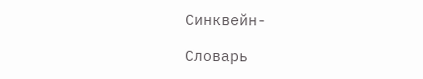Синквейн-

Словарь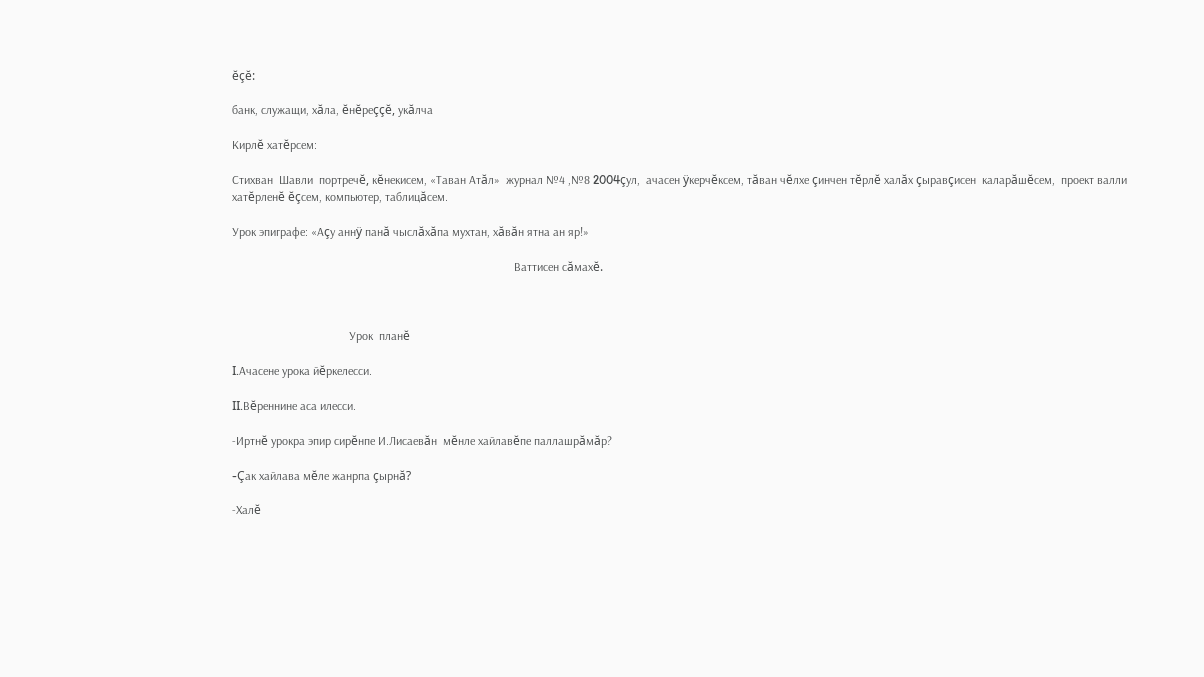ĕçĕ:

банк, служащи, хăла, ĕнĕреççĕ, укăлча

Кирлĕ хатĕрсем:

Стихван  Шавли  портречĕ, кĕнекисем, «Таван Атăл»  журнал №4 ,№8 2004çул,  ачасен ÿкерчĕксем, тăван чĕлхе çинчен тĕрлĕ халăх çыравçисен  каларăшĕсем,  проект валли хатĕрленĕ ĕçсем, компьютер, таблицăсем.

Урок эпиграфе: «Аçу аннÿ панă чыслăхăпа мухтан, хăвăн ятна ан яр!»

                                                                                              Ваттисен сăмахĕ.



                                       Урок  планĕ

I.Ачасене урока йĕркелесси.

II.Вĕреннине аса илесси.

-Иртнĕ урокра эпир сирĕнпе И.Лисаевăн  мĕнле хайлавĕпе паллашрăмăр?

-Çак хайлава мĕле жанрпа çырнă?

-Халĕ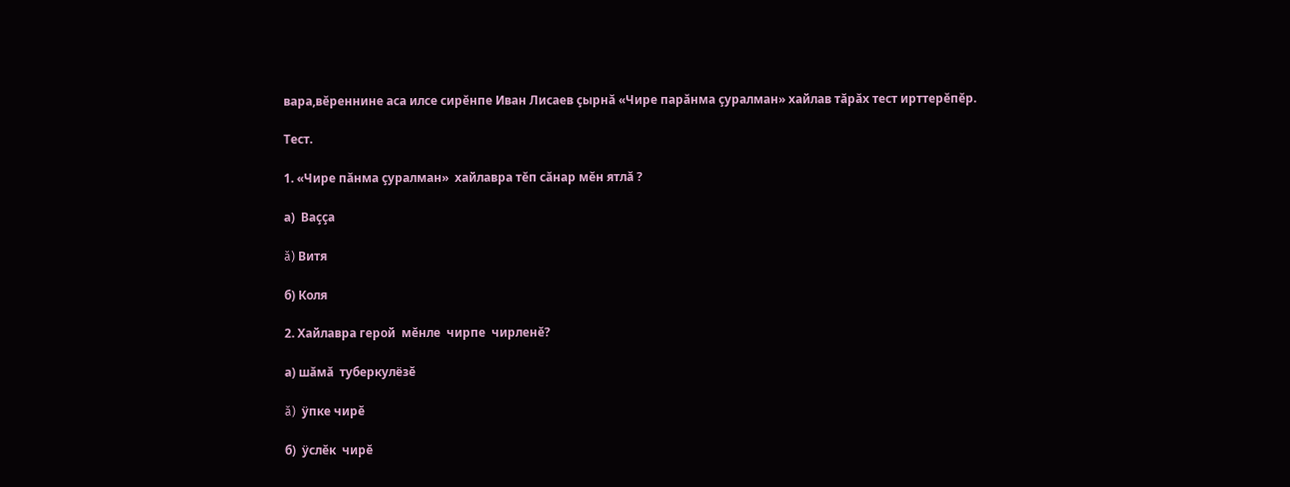вара,вĕреннине аса илсе сирĕнпе Иван Лисаев çырнă «Чире парăнма çуралман» хайлав тăрăх тест ирттерĕпĕр.

Тест.

1. «Чире пăнма çуралман»  хайлавра тĕп сăнар мĕн ятлă ?

а)  Ваççа

ă) Витя

б) Коля

2. Хайлавра герой  мĕнле  чирпе  чирленĕ?

а) шăмă  туберкулёзĕ

ă)  ÿпке чирĕ

б)  ÿслĕк  чирĕ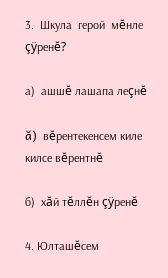3.  Шкула  герой  мĕнле  çÿренĕ?

а)  ашшĕ лашапа леçнĕ

ă)  вĕрентекенсем киле килсе вĕрентнĕ

б)  хăй тĕллĕн çÿренĕ

4. Юлташĕсем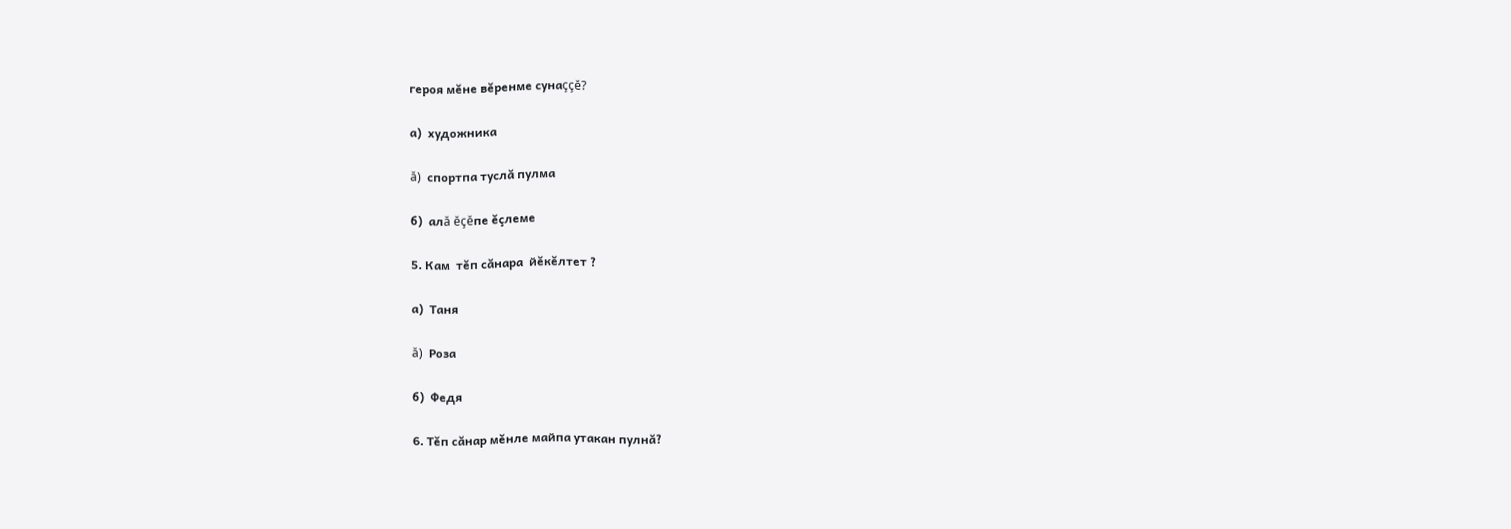героя мĕне вĕренме сунаççĕ?

а)  художника

ă)  спортпа туслă пулма

б)  алă ĕçĕпе ĕçлеме

5. Кам  тĕп сăнара  йĕкĕлтет ?

а)  Таня

ă)  Роза

б)  Федя

6. Тĕп сăнар мĕнле майпа утакан пулнă?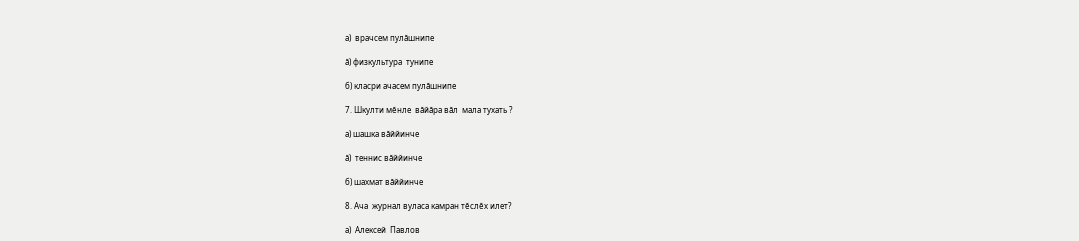а)  врачсем пулăшнипе

ă) физкультура  тунипе

б) класри ачасем пулăшнипе

7. Шкулти мĕнле  вăйăра вăл  мала тухать ?

а) шашка вăййинче

ă)  теннис вăййинче

б) шахмат вăййинче

8. Ача  журнал вуласа камран тĕслĕх илет?

а)  Алексей  Павлов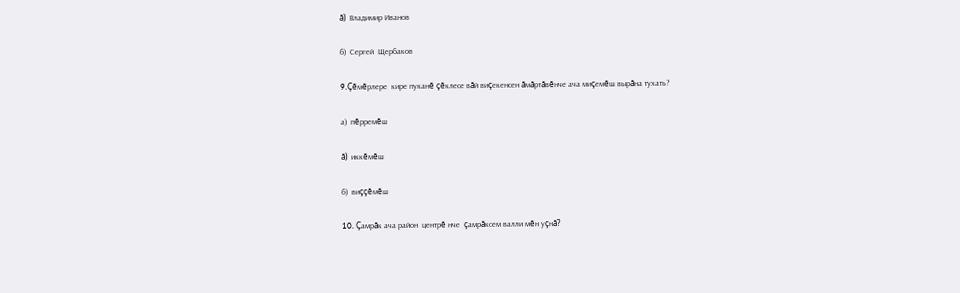ă)  Владимир Иванов

б)  Сергей  Щербаков

9.Çĕмĕрлере  кире пуканĕ çĕклесе вăй виçекенсен ăмăртăвĕнче ача миçемĕш вырăна тухать?

а)  пĕрремĕш

ă)  иккĕмĕш

б)  виççĕмĕш

10. Çамрăк ача район  центрĕ нче  çамрăксем валли мĕн уçнă?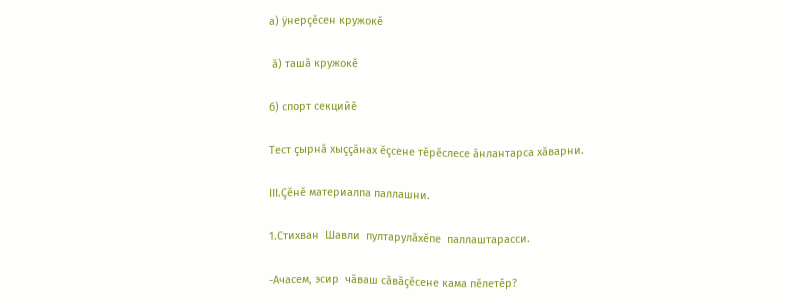а) ÿнерçĕсен кружокĕ

 ă) ташă кружокĕ

б) спорт секцийĕ

Тест çырнă хыççăнах ĕçсене тĕрĕслесе ăнлантарса хăварни.

III.Çĕнĕ материалпа паллашни.

1.Стихван  Шавли  пултарулăхĕпе  паллаштарасси.

-Ачасем, эсир  чăваш сăвăçĕсене кама пĕлетĕр?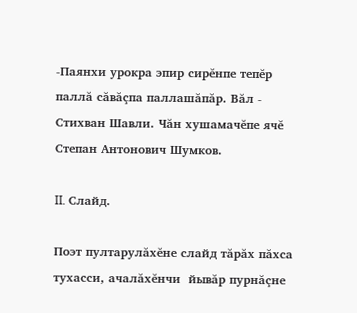-Паянхи урокра эпир сирĕнпе тепĕр паллă сăвăçпа паллашăпăр. Вăл - Стихван Шавли. Чăн хушамачĕпе ячĕ Степан Антонович Шумков.

II. Слайд.

Поэт пултарулăхĕне слайд тăрăх пăхса тухасси, ачалăхĕнчи  йывăр пурнăçне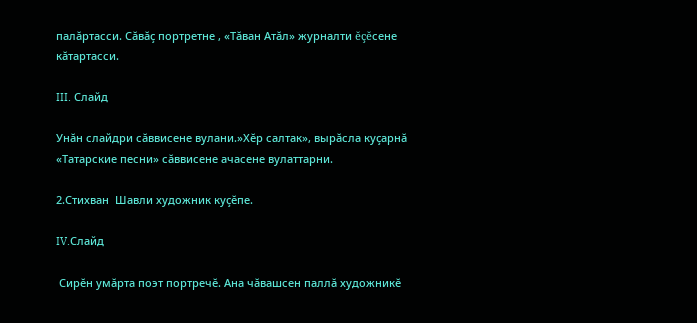палăртасси. Сăвăç портретне , «Тăван Атăл» журналти ĕçĕсене кăтартасси.

III. Слайд

Унăн слайдри сăввисене вулани.»Хĕр салтак», вырăсла куçарнă «Татарские песни» сăввисене ачасене вулаттарни.

2.Стихван  Шавли художник куçĕпе.

IV.Слайд

 Сирĕн умăрта поэт портречĕ. Ана чăвашсен паллă художникĕ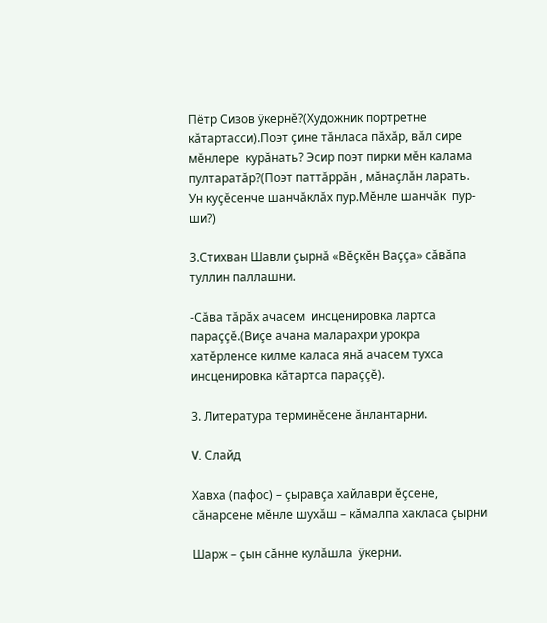Пётр Сизов ÿкернĕ?(Художник портретне кăтартасси).Поэт çине тăнласа пăхăр, вăл сире мĕнлере  курăнать? Эсир поэт пирки мĕн калама пултаратăр?(Поэт паттăррăн , мăнаçлăн ларать. Ун куçĕсенче шанчăклăх пур.Мĕнле шанчăк  пур-ши?)

3.Стихван Шавли çырнă «Вĕçкĕн Ваççа» сăвăпа туллин паллашни.

-Сăва тăрăх ачасем  инсценировка лартса  параççĕ.(Виçе ачана маларахри урокра  хатĕрленсе килме каласа янă ачасем тухса инсценировка кăтартса параççĕ).

3. Литература терминĕсене ăнлантарни.

V. Слайд

Хавха (пафос) – çыравçа хайлаври ĕçсене, сăнарсене мĕнле шухăш – кăмалпа хакласа çырни

Шарж – çын сăнне кулăшла  ÿкерни.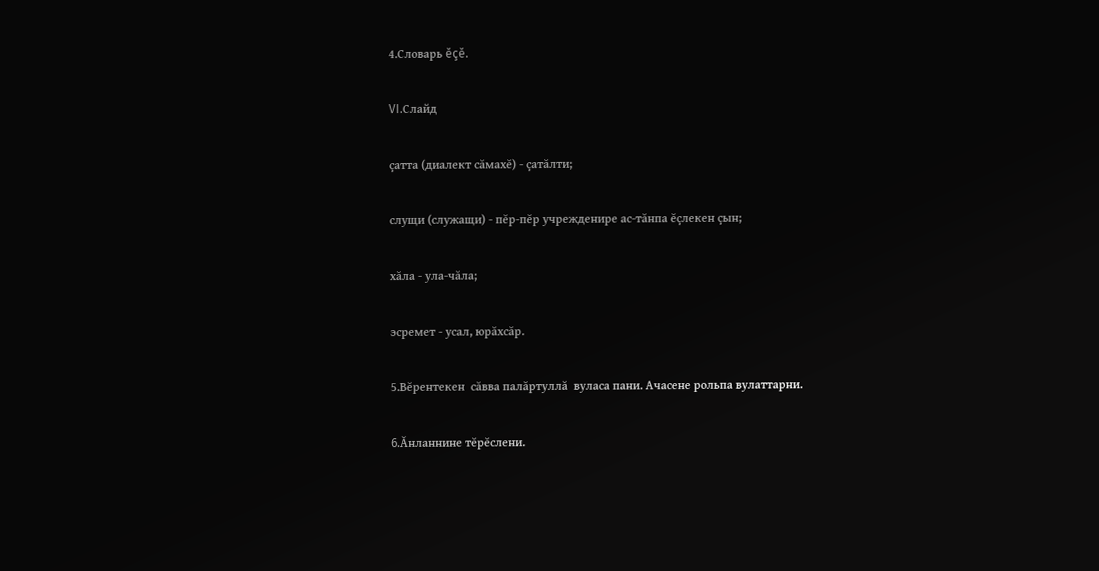4.Словарь ĕçĕ.

VI.Слайд

çатта (диалект сăмахĕ) - çатăлти;

слущи (служащи) - пĕр-пĕр учрежденире ас-тăнпа ĕçлекен çын;

хăла - ула-чăла;

эсремет - усал, юрăхсăр.

5.Вĕрентекен  сăвва палăртуллă  вуласа пани. Ачасене рольпа вулаттарни.

6.Ăнланнине тĕрĕслени.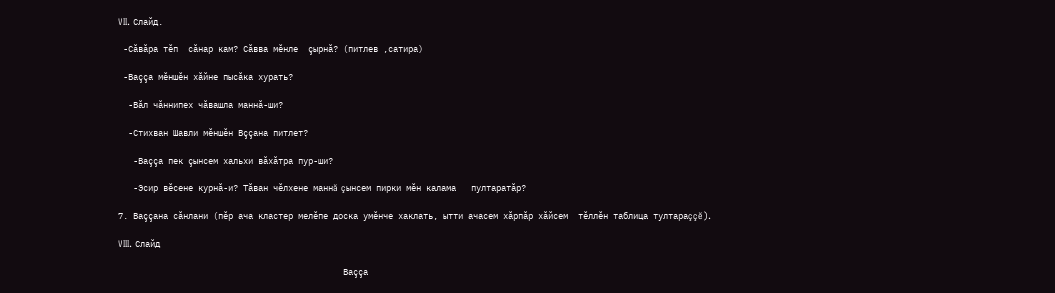VII. Слайд.

 -Сăвăра тĕп  сăнар кам? Сăвва мĕнле  çырнă? (питлев ,сатира)

 -Ваççа мĕншĕн хăйне пысăка хурать?

  -Вăл чăннипех чăвашла маннă-ши?

  -Стихван Шавли мĕншĕн Вççана питлет?

   -Ваççа пек çынсем хальхи вăхăтра пур-ши?

   -Эсир вĕсене курнă-и? Тăван чĕлхене маннă çынсем пирки мĕн калама   пултаратăр?

7. Ваççана сăнлани (пĕр ача кластер мелĕпе доска умĕнче хаклать, ытти ачасем хăрпăр хăйсем  тĕллĕн таблица тултараççĕ).

VIII. Cлайд

                                             Ваççа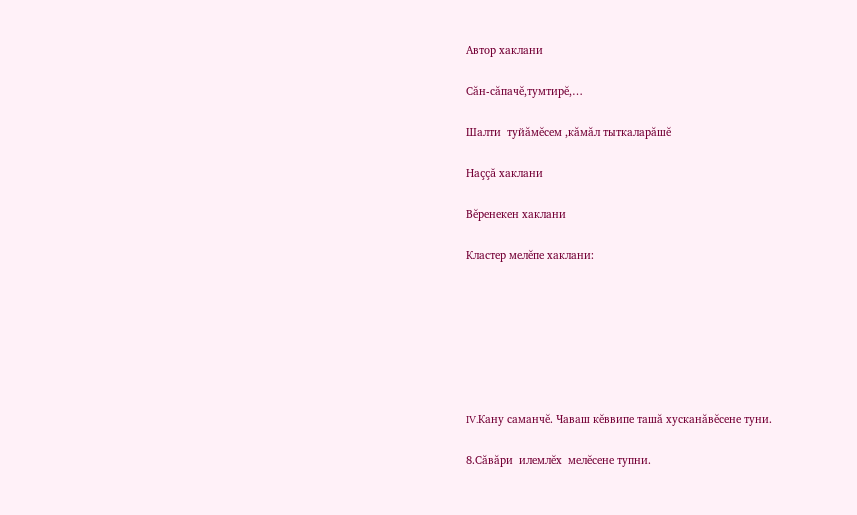Автор хаклани

Сăн-сăпачĕ,тумтирĕ,…

Шалти  туйăмĕсем ,кăмăл тыткаларăшĕ

Наççă хаклани

Вĕренекен хаклани

Кластер мелĕпе хаклани:







IV.Кану саманчĕ. Чаваш кĕввипе ташă хусканăвĕсене туни.

8.Сăвăри  илемлĕх  мелĕсене тупни.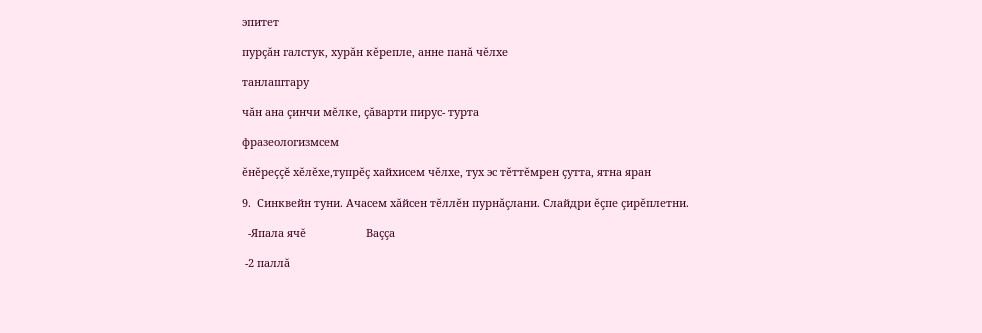эпитет

пурçăн галстук, хурăн кĕрепле, анне панă чĕлхе

танлаштару

чăн ана çинчи мĕлке, çăварти пирус- турта

фразеологизмсем

ĕнĕреççĕ хĕлĕхе,тупрĕç хайхисем чĕлхе, тух эс тĕттĕмрен çутта, ятна яран

9.  Синквейн туни. Ачасем хăйсен тĕллĕн пурнăçлани. Слайдри ĕçпе çирĕплетни.

  -Япала ячĕ                    Ваççа

 -2 паллă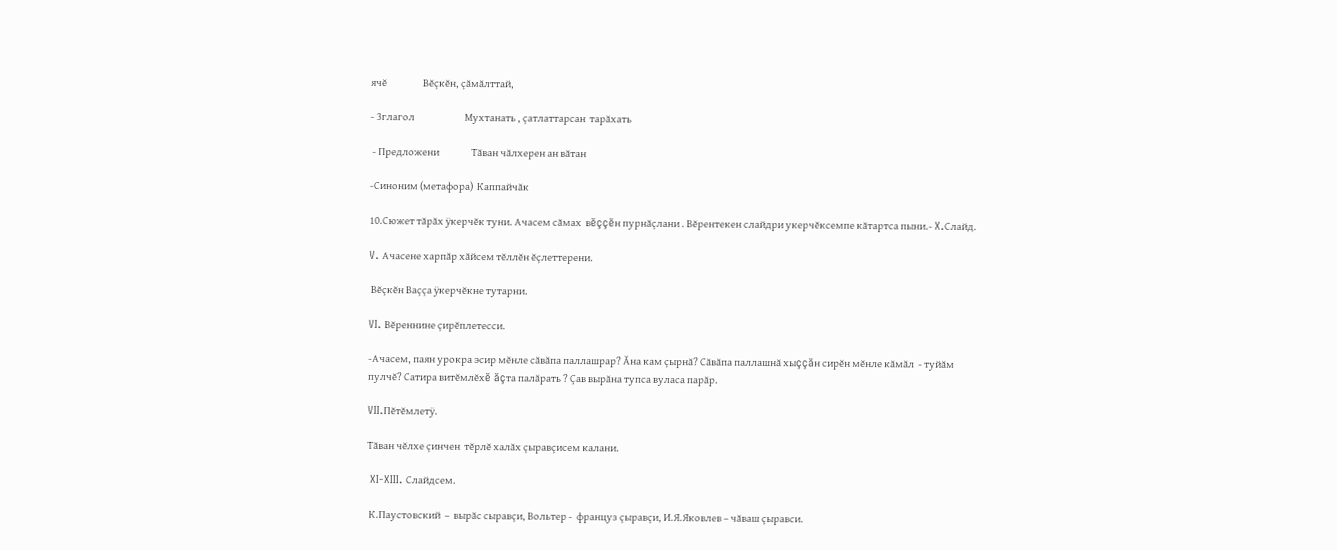ячĕ                  Вĕçкĕн, çăмăлттай,

- 3глагол                         Мухтанать , çатлаттарсан  тарăхать

 - Предложени                Тăван чăлхерен ан вăтан

-Синоним (метафора)  Каппайчăк

10.Сюжет тăрăх ÿкерчĕк туни. Ачасем сăмах  вĕççĕн пурнăçлани . Вĕрентекен слайдри укерчĕксемпе кăтартса пыни.- X.Слайд.

V. Ачасене харпăр хăйсем тĕллĕн ĕçлеттерени.

 Вĕçкĕн Ваççа ÿкерчĕкне тутарни.

VI. Вĕреннине çирĕплетесси.

-Ачасем, паян урокра эсир мĕнле сăвăпа паллашрар? Ăна кам çырнă? Сăвăпа паллашнă хыççăн сирĕн мĕнле кăмăл  - туйăм пулчĕ? Сатира витĕмлĕхĕ ăçта палăрать ? Çав вырăна тупса вуласа парăр.

VII.Пĕтĕмлетÿ.

Тăван чĕлхе çинчен  тĕрлĕ халăх çыравçисем калани.

 XI-XIII. Слайдсем.

 К.Паустовский  –  вырăс сыравçи, Вольтер -  француз çыравçи, И.Я.Яковлев – чăваш çыравси.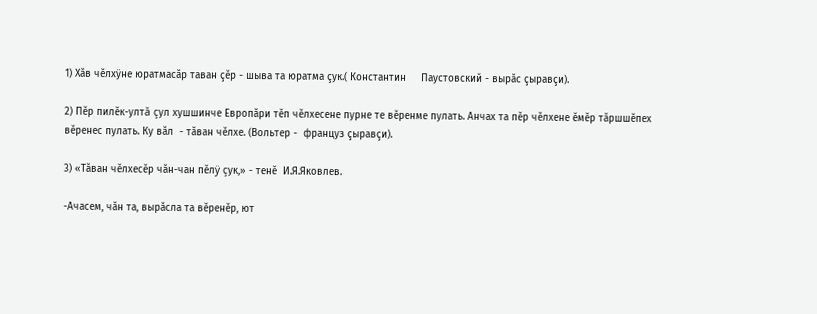1) Хăв чĕлхÿне юратмасăр таван çĕр - шыва та юратма çук.( Константин     Паустовский - вырăс çыравçи).

2) Пĕр пилĕк-ултă çул хушшинче Европăри тĕп чĕлхесене пурне те вĕренме пулать. Анчах та пĕр чĕлхене ĕмĕр тăршшĕпех вĕренес пулать. Ку вăл  - тăван чĕлхе. (Вольтер -  француз çыравçи).

3) «Тăван чĕлхесĕр чăн-чан пĕлÿ çук,» - тенĕ  И.Я.Яковлев.

-Ачасем, чăн та, вырăсла та вĕренĕр, ют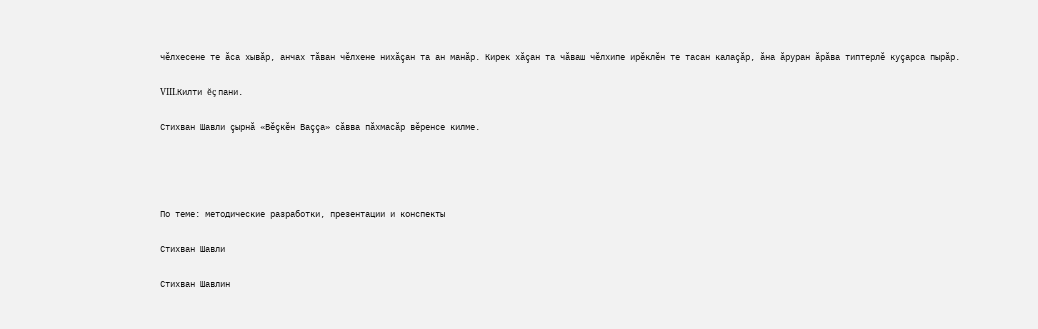чĕлхесене те ăса хывăр, анчах тăван чĕлхене нихăçан та ан манăр. Кирек хăçан та чăваш чĕлхипе ирĕклĕн те тасан калаçăр, ăна ăруран ăрăва типтерлĕ куçарса пырăр.

VIII.Килти ĕç пани.

Стихван Шавли çырнă «Вĕçкĕн Ваççа» сăвва пăхмасăр вĕренсе килме.




По теме: методические разработки, презентации и конспекты

Стихван Шавли

Стихван Шавлин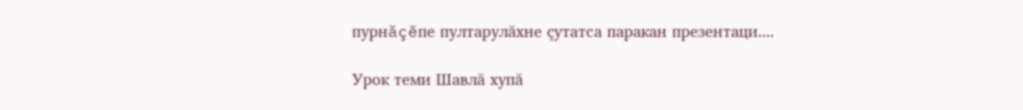пурнăçĕпе пултарулăхне çутатса паракан презентаци....

Урок теми Шавлă хупă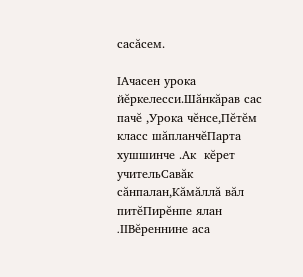сасăсем.

IАчасен урока йĕркелесси.Шăнкăрав сас пачĕ ,Урока чĕнсе,Пĕтĕм класс шăпланчĕПарта хушшинче .Ак  кĕрет учительСавăк сăнпалан,Кăмăллă вăл питĕПирĕнпе ялан .IIВĕреннине аса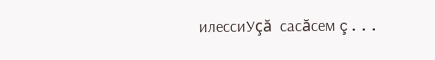илессиУçă  сасăсем ç...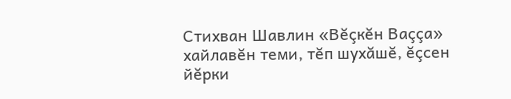Стихван Шавлин «Вĕçкĕн Ваççа» хайлавĕн теми, тĕп шухăшĕ, ĕçсен йĕрки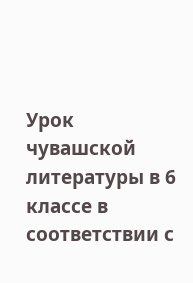Урок чувашской литературы в 6 классе в соответствии с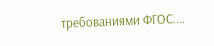требованиями ФГОС....